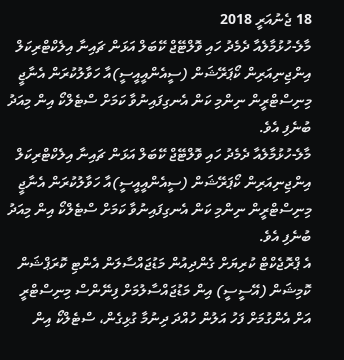18 ޖެނުއަރީ 2018
މާލެ-ހުޅުމާލެއާ ދެމެދު ހައި ވޮލްޓޭޖް ކޭބަލް އަޅަން ޗައިނާ އިލެކްޓްރިކަލް އިންޖިނިއަރިން ކޯޕަރޭޝަން (ސީއެންއީއީސީ)އާ ހަވާލުކުރަން އެނާޖީ މިނިސްޓްރީން ނިންމި ކަން އެނގިފައިނުވާ ކަމަށް ސްޓެލްކޯ އިން މިއަދު ބުނެފި އެވެ.
މާލެ-ހުޅުމާލެއާ ދެމެދު ހައި ވޮލްޓޭޖް ކޭބަލް އަޅަން ޗައިނާ އިލެކްޓްރިކަލް އިންޖިނިއަރިން ކޯޕަރޭޝަން (ސީއެންއީއީސީ)އާ ހަވާލުކުރަން އެނާޖީ މިނިސްޓްރީން ނިންމި ކަން އެނގިފައިނުވާ ކަމަށް ސްޓެލްކޯ އިން މިއަދު ބުނެފި އެވެ.
އެ ޕްރޮޖެކްޓް ކުރިޔަށް ގެންދިއުން މަޑުޖައްސާލަން އެންޓި ކޮރަޕްޝަން ކޮމިޝަން (އޭސީސީ) އިން މަޑުޖައްސާލުމަށް ފިނޭންސް މިނިސްޓްރީ އަށް އެންގުމަށް ފަހު އަލުން ހުއްދަ ދިނުމާ ގުޅިގެން، ސްޓެލްކޯ އިން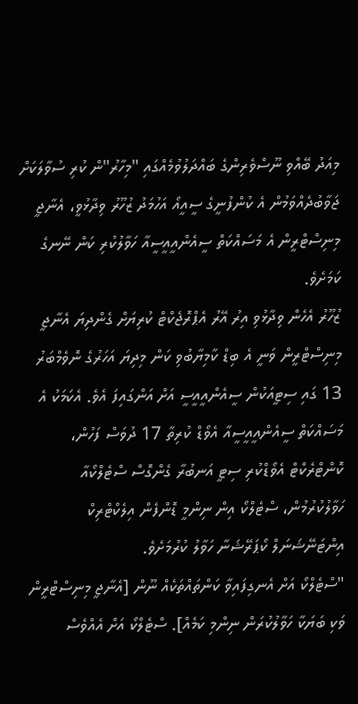މިއަދު ބޭއްވި ނޫސްވެރިންގެ ބައްދަލުވުމެއްގައި "މިހާރު"ން ކުރި ސުވާލަކަށް ޖަވާބުދެއްވަމުން އެ ކުންފުނީގެ ސީއީއޯ އަހުމަދު ޒުހޫރު ވިދާޅުވީ، އެނާޖީ މިނިސްޓްރީން އެ މަސައްކަތް ސީއެންއީއީސީއާ ހަވާލުކުރި ކަން ނޭނގެ ކަމަށެވެ.
ޒުހޫރު އެހެން ވިދާޅުވި އިރު އޭރު އެޕްރޮޖެކްޓް ކުރިޔަށް ގެންދިޔަ އެނާޖީ މިނިސްޓްރީން ވަނީ އެ ބިޑް ކާމިޔާބުވި ކަން މިދިޔަ އަހަރުގެ ނޮވެމްބަރު 13 ގައި ސިޓީއަކުން ސީއެންއީއީސީ އަށް އަންގައިފަ އެވެ. އެކަމަކު އެ މަސައްކަތް ސީއެންއީއީސީއާ އެވޯޑް ކުރިތާ 17 ދުވަސް ފަހުން، ކޮންޓްރެކްޓް އެވޯޑްކުރި ސިޓީ އަނބުރާ ގެންގޮސް ސްޓެލްކޯއާ ހަވާލުކުރުމުން، ސްޓެލްކޯ އިން ނިންމީ ޑޮންފެން އިލެކްޓްރިކް އިންޓަނޭޝަނަލް ކޯޕަރޭޝަނާ ހަވާލު ކުރުމަށެވެ.
"ސްޓެލްކޯ އަށް އެނގިފައިވާ ކަންތައްތަކެއް ނޫން [އެނާޖީ މިނިސްޓްރީން ވަކި ބަޔަކާ ހަވާލުކުރަން ނިންމި ކަމެއް]. ސްޓެލްކޯ އަށް އެއްވެސް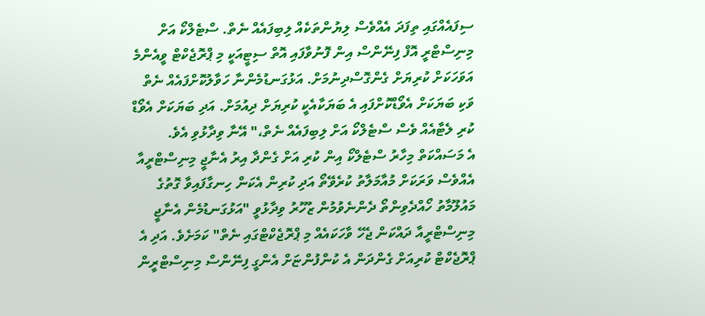ސިފައެއްގައި ތިފަދަ އެއްވެސް ލިޔުންތަކެއް ލިބިފައެއް ނެތް. ސްޓެލްކޯ އަށް މިނިސްޓްރީ އޮފް ފިނޭންސް އިން ފޮނުވާފައި އޮތް ސިޓީއަކީ މި ޕްރޮޖެކްޓް ވީއެންމެ އަވަހަކަށް ކުރިޔަށް ގެންގޮސްދިނުމަށް. އަޅުގަނޑުމެންނާ ހަވާލުކޮށްފައެއް ނެތް ވަކި ބަޔަކަށް އެވޯޑްކޮށްފައި އެ ބަޔަކާއެކީ ކުރިޔަށް ދިއުމަށް. އަދި ބަޔަކަށް އެވޯޑް ކުރި ލެޓާއެއް ވެސް ސްޓެލްކޯ އަށް ލިބިފައެއް ނެތް،" އޭނާ ވިދާޅުވި އެވެ.
އެ މަސައްކަތް މިހާރު ސްޓެލްކޯ އިން ކުރި އަށް ގެންދާ އިރު އެނާޖީ މިނިސްޓްރީއާ އެއްވެސް ވަރަކަށް މުއާމަލާތު ކުރެވޭތޯ އަދި ކުރިން އެކަން ހިނގާފައިވާ ގޮތުގެ މައުލޫމާތު ހޯއްދެވިންތޯ ދެންނެވުމުން ޒުހޫރު ވިދާޅުވީ "އަޅުގަނޑުމެން އެނާޖީ މިނިސްޓްރީއާ ދައްކަން ޖެހޭ ވާހަކައެއް މި ޕްރޮޖެކްޓްގައި ނެތް" ކަމަށެވެ. އަދި އެ ޕްރޮޖެކްޓް ކުރިއަށް ގެންދަން އެ ކުންފުންޏަށް އެންގީ ފިނޭންސް މިނިސްޓްރީން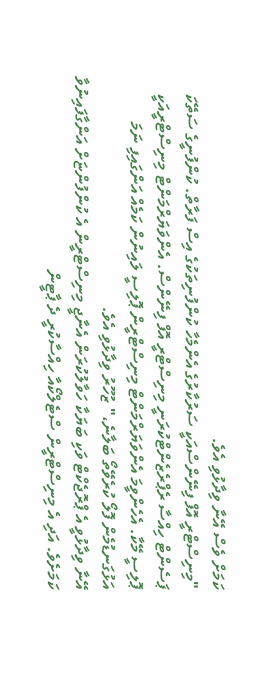ކަމަށް ވެސް އޭނާ ވިދާޅުވި އެވެ.
"މިނިސްޓްރީ އޮފް ފިނޭންސްއަކީ ސަރުކާރުގެ އެންމެހާ ކުންފުނިތަކުގެ އިސް ފަރާތް. ކުންފުނީގެ ސަތޭކަ ޕަސެންޓް ހިއްސާ ރެޕްރެޒެންޓްކުރަނީ މިނިސްޓްރީ އޮފް ފިނޭންސް. އެންވަޔަރްމަންޓް މިނިސްޓްރީއަކީ ޕޮލިސީ މޭކާ. އެހެންވީމަ އެންވަޔަރްމަންޓް މިނިސްޓްރީން ޕޮލިސީ ލައިނުން ކަމެއް އަންގައިފި ނަމަ އަޅުގަނޑުމެން ފޮލޯ ކުރެވޭތޯ ބަލާނެ،" ޒުހޫރު ވިދާޅުވި އެވެ.
އޭނާ ވިދާޅުވީ އެ ޕްރޮޖެކްޓް ވަކި ބަޔަކާ ހަވާލުކުރަން އެނާޖީ މިނިސްޓްރީން އެ ކުންފުންޏަށް އަންގާފައިނުވާ ކަމަށެވެ. އަދި އެ މިނިސްޓްރީން ސްޓެލްކޯއާ ހިއްސާކުރީ ދެ ޕާޓީން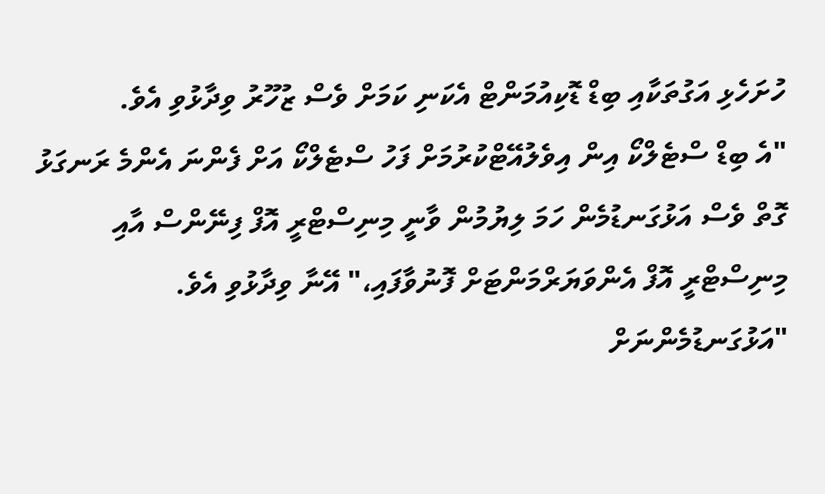ހުށަހެޅި އަގުތަކާއި ބިޑް ޑޮކިއުމަންޓް އެކަނި ކަމަށް ވެސް ޒުހޫރު ވިދާޅުވި އެވެ.
"އެ ބިޑް ސްޓެލްކޯ އިން އިވެލުއޭޓްކުރުމަށް ފަހު ސްޓެލްކޯ އަށް ފެންނަ އެންމެ ރަނގަޅު ގޮތް ވެސް އަޅުގަނޑުމެން ހަމަ ލިޔުމުން ވާނީ މިނިސްޓްރީ އޮފް ފިނޭންސް އާއި މިނިސްޓްރީ އޮފް އެންވަޔަރްމަންޓަށް ފޮނުވާފައި،" އޭނާ ވިދާޅުވި އެވެ.
"އަޅުގަނޑުމެންނަށް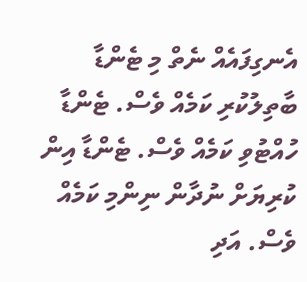އެނގިފައެއް ނެތް މި ޓެންޑާ ބާތިލުކުރި ކަމެއް ވެސް. ޓެންޑާ ހުއްޓުވި ކަމެއް ވެސް. ޓެންޑާ އިން ކުރިޔަށް ނުދާން ނިންމި ކަމެއް ވެސް. އަދި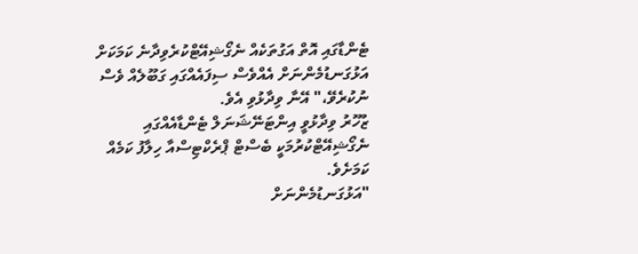ޓެންޑާގައި އޮތް އަގުތަކެއް ނެގޯޝިއޭޓްކުރެވިދާނެ ކަމަކަށް އަޅުގަނޑުމެންނަށް އެއްވެސް ސިފައެއްގައި ގަބޫލެއް ވެސް ނުކުރެވޭ،" އޭނާ ވިދާޅުވި އެވެ.
ޒުހޫރު ވިދާޅުވީ އިންޓަނޭޝަނަލް ޓެންޑާއެއްގައި ނެގޯޝިއޭޓްކުރުމަކީ ބެސްޓް ޕްރެކްޓިސްއާ ހިލާފު ކަމެއް ކަމަށެވެ.
"އަޅުގަނޑުމެންނަށް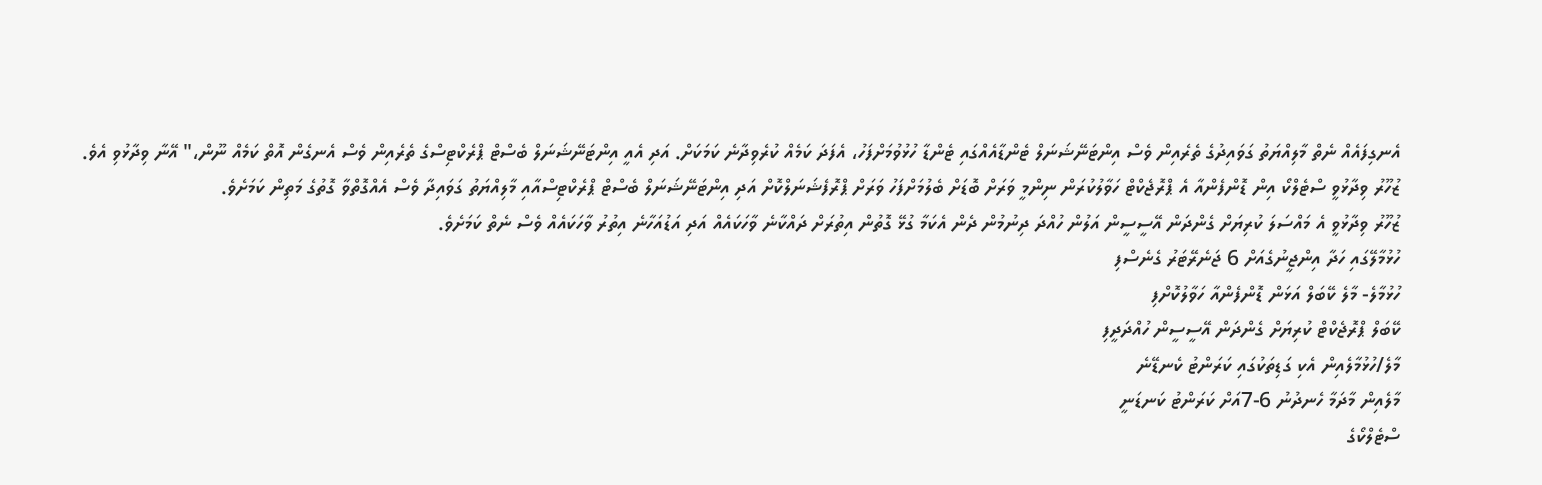އެނގިފައެއް ނެތް މާލިއްޔަތު ގަވައިދުގެ ތެރެއިން ވެސް އިންޓަނޭޝަނަލް ޓެންޑާއެއްގައި ޓެންޑާ ހުޅުވުމަށްފަހު، އެފަދަ ކަމެއް ކުރެވިދާނެ ކަމަކަށް. އަދި އެއީ އިންޓަނޭޝަނަލް ބެސްޓް ޕްރެކްޓިސްގެ ތެރެއިން ވެސް އެނގެން އޮތް ކަމެއް ނޫން،" އޭނާ ވިދާޅުވި އެވެ.
ޒުހޫރު ވިދާޅުވީ ސްޓެލްކޯ އިން ޑޮންފެންއާ އެ ޕްރޮޖެކްޓް ހަވާލުކުރަން ނިންމީ ވަރަށް ބޮޑަށް ބެލުމަށްފަހު ވަރަށް ޕްރޮފެޝަނަލްކޮށް އަދި އިންޓަނޭޝަނަލް ބެސްޓް ޕްރެކްޓިސްއާއި މާލިއްޔަތު ގަވައިދާ ވެސް އެއްގޮތްވާ ގޮތުގެ މަތިން ކަމަށެވެ.
ޒުހޫރު ވިދާޅުވީ އެ މައްސަލަ ކުރިޔަށް ގެންދަން އޭސީސީން އަލުން ހުއްދަ ދިނުމުން ދެން އެކަމާ ގުޅޭ ގޮތުން އިތުރަށް ދައްކާނެ ވާހަކައެއް އަދި އަޑުއަހާނެ އިތުރު ވާހަކައެއް ވެސް ނެތް ކަމަށެވެ.
ހުޅުމާލޭގައި ހަދާ އިންޖީނުގެއަށް 6 ޖަނެރޭޓަރު ގެނެސްފި
ހުޅުމާލެ- މާލެ ކޭބަލް އަޅަން ޑޮންފެންއާ ހަވާލުކޮށްފި
ކޭބަލް ޕްރޮޖެކްޓް ކުރިޔަށް ގެންދަން އޭސީސީން ހުއްދަދީފި
މާލެ/ހުޅުމާލެއިން އެކި ގަޑިތަކުގައި ކަރަންޓު ކެނޑޭނެ
މާލެއިން މާދަމާ ހެނދުނު 6-7އަށް ކަރަންޓު ކަނޑަނީ
ސްޓެލްކޯގެ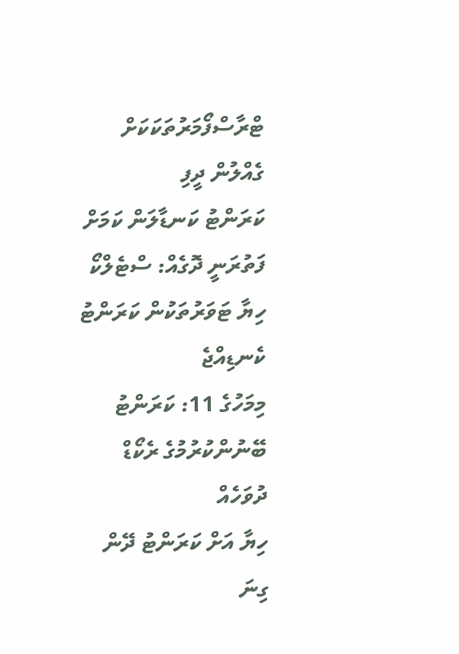ޓްރާސްފޯމަރުތަކަކަށް ގެއްލުން ދީފި
ކަރަންޓު ކަނޑާލަން ކަމަށް ފަތުރަނީ ދޮގެއް: ސްޓެލްކޯ
ހިޔާ ޓަވަރުތަކުން ކަރަންޓު ކެނޑިއްޖެ
މިމަހުގެ 11: ކަރަންޓު ބޭނުންކުރުމުގެ ރެކޯޑް ދުވަހެއް
ހިޔާ އަށް ކަރަންޓު ދޭން ގިނަ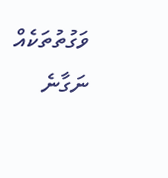ވަގުތުތަކެއް ނަގާނެ